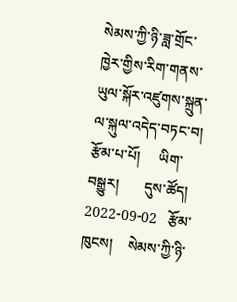སེམས་ཀྱི་ཉི་ཟླ་གྲོང་ཁྱེར་གྱིས་རིག་གནས་ཡུལ་སྐོར་འཛུགས་སྐྲུན་ལ་སྐུལ་འདེད་བཏང་བ།
རྩོམ་པ་པོ།     ཡིག་བསྒྱུར།       དུས་ཚོད།   2022-09-02   རྩོམ་ཁུངས།    སེམས་ཀྱི་ཉི་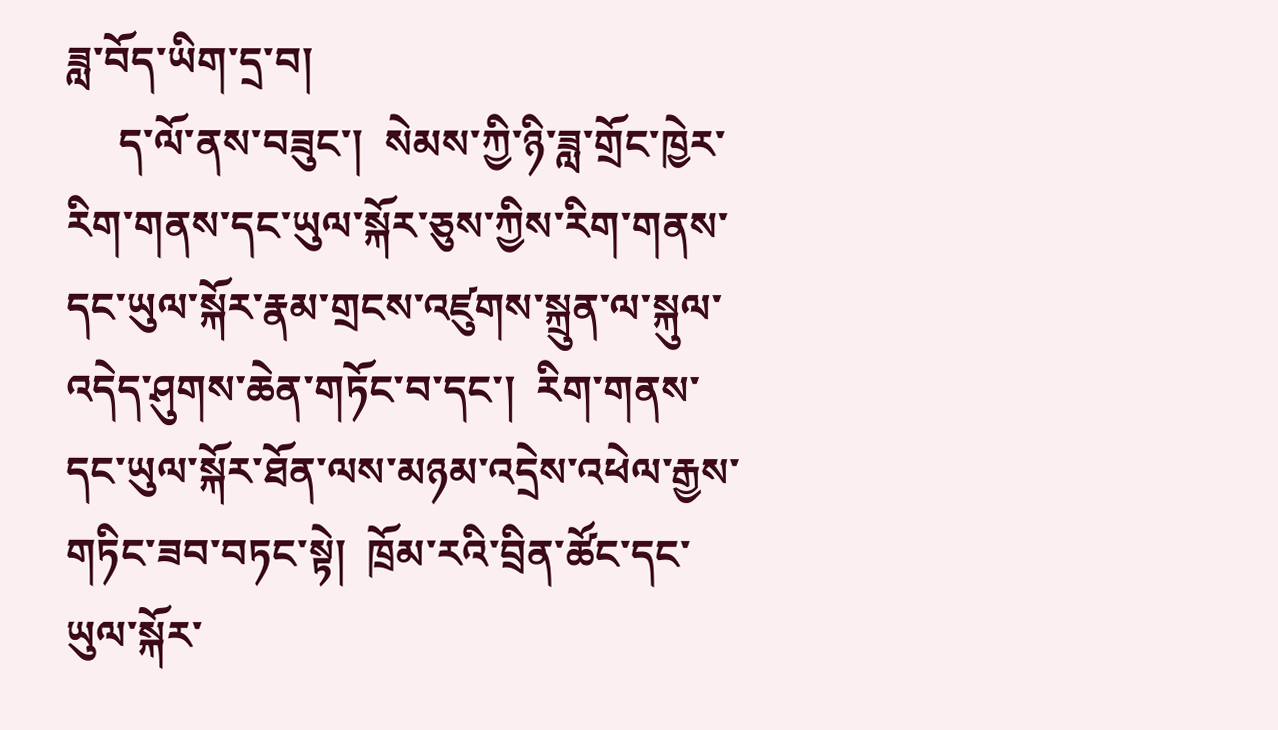ཟླ་བོད་ཡིག་དྲ་བ།
     ད་ལོ་ནས་བཟུང་།  སེམས་ཀྱི་ཉི་ཟླ་གྲོང་ཁྱེར་རིག་གནས་དང་ཡུལ་སྐོར་ཅུས་ཀྱིས་རིག་གནས་དང་ཡུལ་སྐོར་རྣམ་གྲངས་འཛུགས་སྐྲུན་ལ་སྐུལ་འདེད་ཤུགས་ཆེན་གཏོང་བ་དང་།  རིག་གནས་དང་ཡུལ་སྐོར་ཐོན་ལས་མཉམ་འདྲེས་འཕེལ་རྒྱས་གཏིང་ཟབ་བཏང་སྟེ།  ཁྲོམ་རའི་བྲིན་ཚོང་དང་ཡུལ་སྐོར་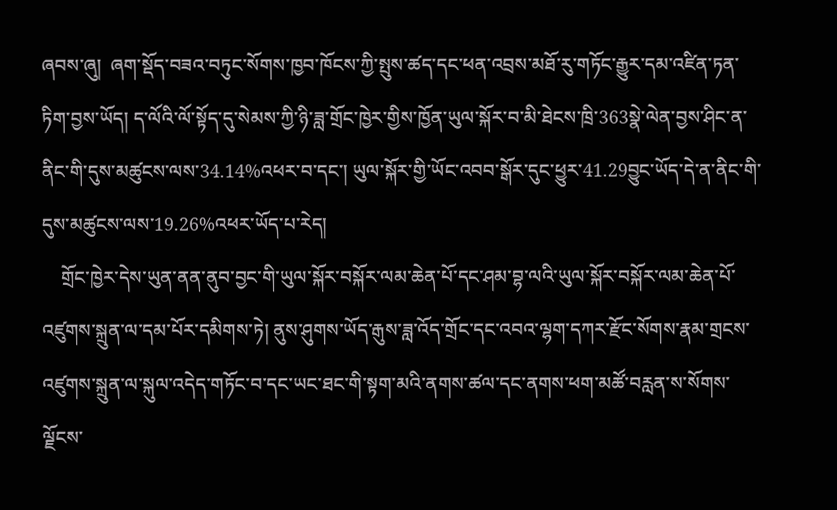ཞབས་ཞུ།  ཞག་སྡོད་བཟའ་བཏུང་སོགས་ཁྱབ་ཁོངས་ཀྱི་སྤུས་ཚད་དང་ཕན་འབྲས་མཐོ་རུ་གཏོང་རྒྱུར་དམ་འཛིན་ཏན་ཏིག་བྱས་ཡོད། ད་ལོའི་ལོ་སྟོད་དུ་སེམས་ཀྱི་ཉི་ཟླ་གྲོང་ཁྱེར་གྱིས་ཁྱོན་ཡུལ་སྐོར་བ་མི་ཐེངས་ཁྲི་363སྣེ་ལེན་བྱས་ཤིང་ན་ནིང་གི་དུས་མཚུངས་ལས་34.14%འཕར་བ་དང་། ཡུལ་སྐོར་གྱི་ཡོང་འབབ་སྒོར་དུང་ཕྱུར་41.29བྱུང་ཡོད་དེ་ན་ནིང་གི་དུས་མཚུངས་ལས་19.26%འཕར་ཡོད་པ་རེད།
    གྲོང་ཁྱེར་དེས་ཡུན་ནན་ནུབ་བྱང་གི་ཡུལ་སྐོར་བསྐོར་ལམ་ཆེན་པོ་དང་ཤམ་བྷ་ལའི་ཡུལ་སྐོར་བསྐོར་ལམ་ཆེན་པོ་འཛུགས་སྐྲུན་ལ་དམ་པོར་དམིགས་ཏེ། ནུས་ཤུགས་ཡོད་རྒུས་ཟླ་འོད་གྲོང་དང་འབའ་ལྷག་དཀར་རྫོང་སོགས་རྣམ་གྲངས་འཛུགས་སྐྲུན་ལ་སྐུལ་འདེད་གཏོང་བ་དང་ཡང་ཐང་གི་སྟག་མའི་ནགས་ཚལ་དང་ནགས་ཕག་མཚོ་བརླན་ས་སོགས་ལྗོངས་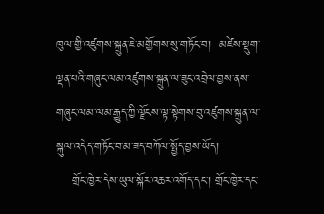ཁུལ་གྱི་འཛུགས་སྐྲུན་ཇེ་མགྱོགས་སུ་གཏོང་བ།  མཛེས་སྡུག་ལྡན་པའི་གཞུང་ལམ་འཛུགས་སྐྲུན་ལ་ཟུང་འབྲེལ་བྱས་ནས་གཞུང་ལམ་ལམ་རྒྱུད་ཀྱི་ལྗོངས་ལྟ་སྟེགས་བུ་འཛུགས་སྐྲུན་ལ་སྐུལ་འདེད་གཏོང་བ་མ་ཟད་བཀོལ་སྤྱོད་བྱས་ཡོད།
    གྲོང་ཁྱེར་དེས་ཡུལ་སྐོར་འཆར་འགོད་དང་། གྲོང་ཁྱེར་དང་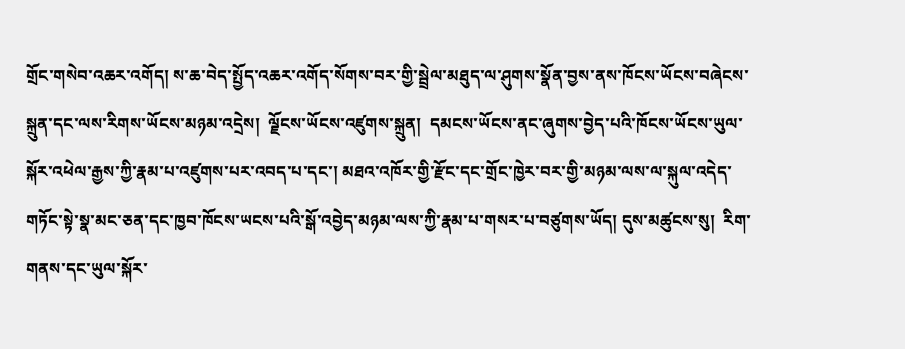གྲོང་གསེབ་འཆར་འགོད། ས་ཆ་བེད་སྤྱོད་འཆར་འགོད་སོགས་བར་གྱི་སྦྲེལ་མཐུད་ལ་ཤུགས་སྣོན་བྱས་ནས་ཁོངས་ཡོངས་བཞེངས་སྐྲུན་དང་ལས་རིགས་ཡོངས་མཉམ་འདྲེས།  ལྗོངས་ཡོངས་འཛུགས་སྐྲུན།  དམངས་ཡོངས་ནང་ཞུགས་བྱེད་པའི་ཁོངས་ཡོངས་ཡུལ་སྐོར་འཕེལ་རྒྱས་ཀྱི་རྣམ་པ་འཛུགས་པར་འབད་པ་དང་། མཐའ་འཁོར་གྱི་རྫོང་དང་གྲོང་ཁྱེར་བར་གྱི་མཉམ་ལས་ལ་སྐུལ་འདེད་གཏོང་སྟེ་སྣ་མང་ཅན་དང་ཁྱབ་ཁོངས་ཡངས་པའི་སྒོ་འབྱེད་མཉམ་ལས་ཀྱི་རྣམ་པ་གསར་པ་བཙུགས་ཡོད། དུས་མཚུངས་སུ།  རིག་གནས་དང་ཡུལ་སྐོར་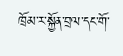ཁྲོམ་ར་སྐྱོན་བྲལ་དང་གོ་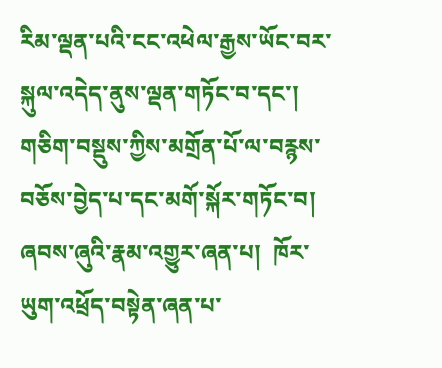རིམ་ལྡན་པའི་ངང་འཕེལ་རྒྱས་ཡོང་བར་སྐུལ་འདེད་ནུས་ལྡན་གཏོང་བ་དང་།  གཅིག་བསྡུས་ཀྱིས་མགྲོན་པོ་ལ་བརྙས་བཅོས་བྱེད་པ་དང་མགོ་སྐོར་གཏོང་བ།  ཞབས་ཞུའི་རྣམ་འགྱུར་ཞན་པ།  ཁོར་ཡུག་འཕྲོད་བསྟེན་ཞན་པ་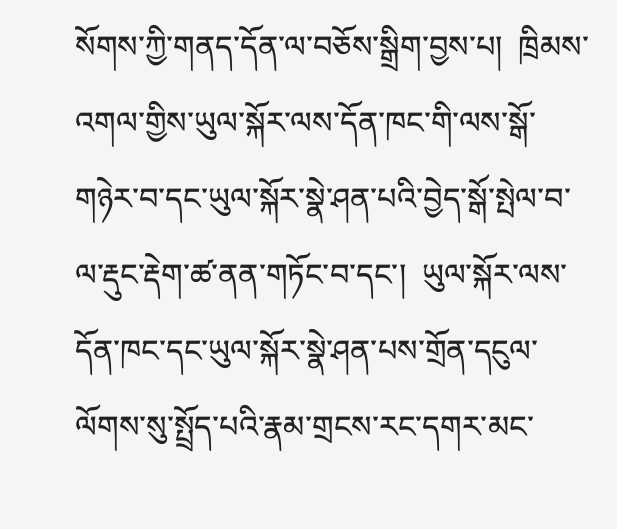སོགས་ཀྱི་གནད་དོན་ལ་བཅོས་སྒྲིག་བྱས་པ།  ཁྲིམས་འགལ་གྱིས་ཡུལ་སྐོར་ལས་དོན་ཁང་གི་ལས་སྒོ་གཉེར་བ་དང་ཡུལ་སྐོར་སྣེ་ཤན་པའི་བྱེད་སྒོ་སྤེལ་བ་ལ་རྡུང་རྡེག་ཚ་ནན་གཏོང་བ་དང་།  ཡུལ་སྐོར་ལས་དོན་ཁང་དང་ཡུལ་སྐོར་སྣེ་ཤན་པས་གྲོན་དངུལ་ལོགས་སུ་སྤྲོད་པའི་རྣམ་གྲངས་རང་དགར་མང་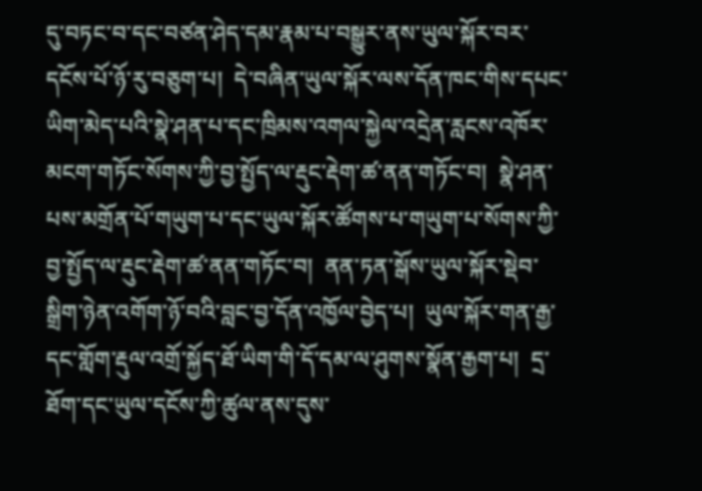དུ་བཏང་བ་དང་བཙན་ཤེད་དམ་རྣམ་པ་བསྒྱུར་ནས་ཡུལ་སྐོར་བར་དངོས་པོ་ཉོ་རུ་བཅུག་པ།  དེ་བཞིན་ཡུལ་སྐོར་ལས་དོན་ཁང་གིས་དཔང་ཡིག་མེད་པའི་སྣེ་ཤན་པ་དང་ཁྲིམས་འགལ་སྐྱེལ་འདྲེན་རླངས་འཁོར་མངག་གཏོང་སོགས་ཀྱི་བྱ་སྤྱོད་ལ་རྡུང་རྡེག་ཚ་ནན་གཏོང་བ།  སྣེ་ཤན་པས་མགྲོན་པོ་གཡུག་པ་དང་ཡུལ་སྐོར་ཚོགས་པ་གཡུག་པ་སོགས་ཀྱི་བྱ་སྤྱོད་ལ་རྡུང་རྡེག་ཚ་ནན་གཏོང་བ།  ནན་ཏན་སྒོས་ཡུལ་སྐོར་སྡེབ་སྒྲིག་ཉེན་འགོག་ཉོ་བའི་བླང་བྱ་དོན་འཁྱོལ་བྱེད་པ།  ཡུལ་སྐོར་གན་རྒྱ་དང་གློག་རྡུལ་འགྲོ་སྐྱོད་ཐོ་ཡིག་གི་དོ་དམ་ལ་ཤུགས་སྣོན་རྒྱག་པ།  དྲ་ཐོག་དང་ཡུལ་དངོས་ཀྱི་ཚུལ་ནས་དུས་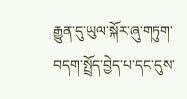རྒྱུན་དུ་ཡུལ་སྐོར་ཞུ་གཏུག་བདག་སྤྲོད་བྱེད་པ་དང་དུས་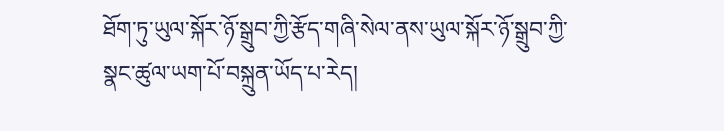ཐོག་ཏུ་ཡུལ་སྐོར་ཉོ་སྒྲུབ་ཀྱི་རྩོད་གཞི་སེལ་ནས་ཡུལ་སྐོར་ཉོ་སྒྲུབ་ཀྱི་སྣང་ཚུལ་ཡག་པོ་བསྐྲུན་ཡོད་པ་རེད།